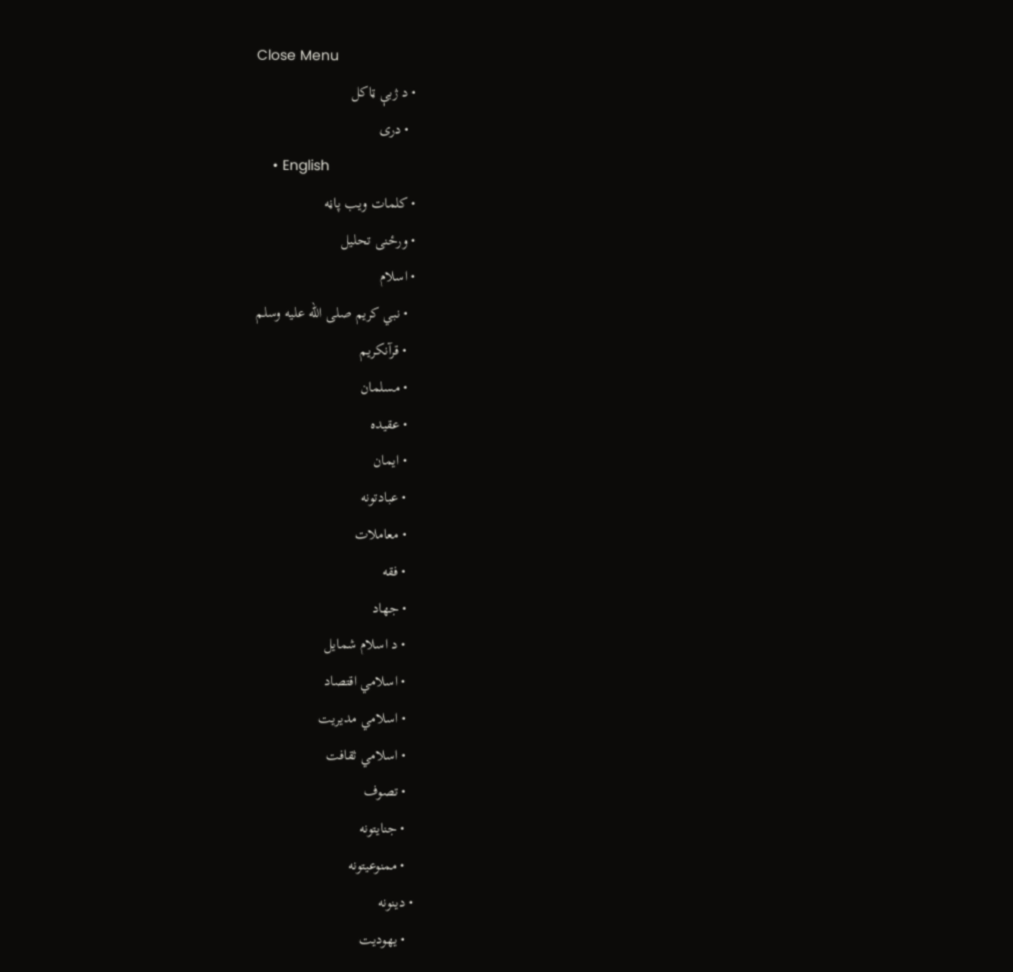Close Menu
  • د ژبې ټاکل
    • دری
    • English
  • کلمات ويب پاڼه
  • ورځنی تحلیل
  • اسلام
    • نبي کریم صلى الله عليه وسلم
    • قرآنکریم
    • مسلمان
    • عقیده
    • ایمان
    • عبادتونه
    • معاملات
    • فقه
    • جهاد
    • د اسلام شمایل
    • اسلامي اقتصاد
    • اسلامي مدیریت
    • اسلامي ثقافت
    • تصوف
    • جنایتونه
    • ممنوعیتونه
  • دینونه
    • یهودیت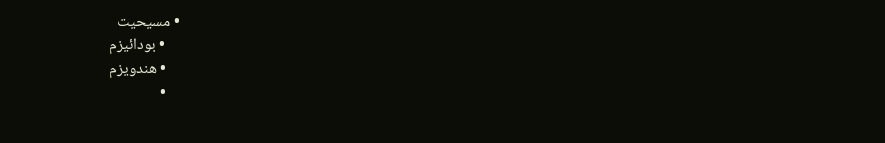• مسیحیت
    • بودائیزم
    • هندویزم
    •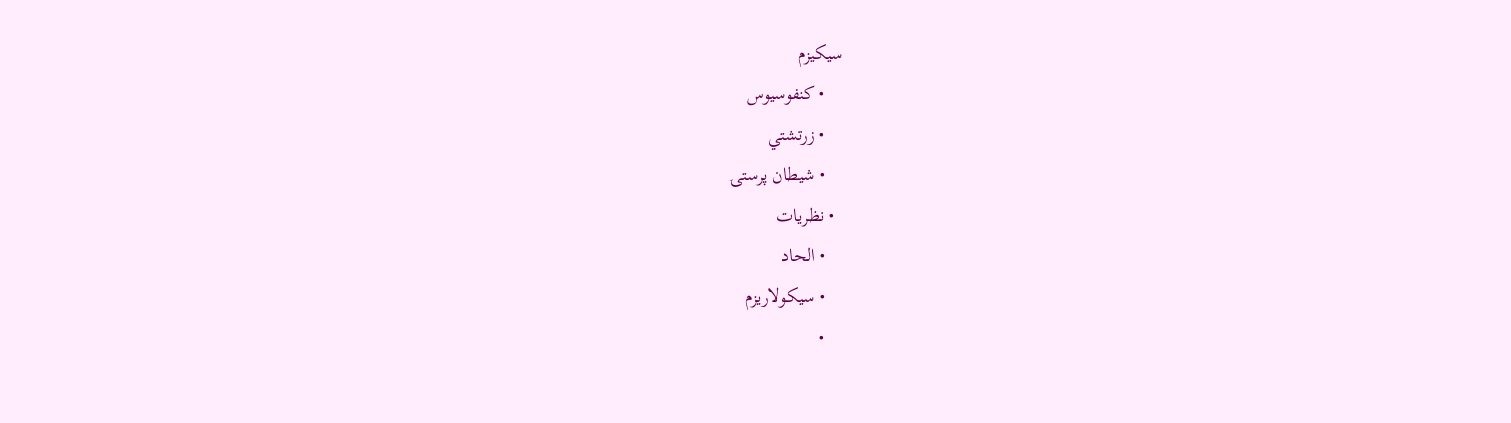سیکیزم
    • کنفوسیوس
    • زرتشتي
    • شیطان پرستۍ
  • نظریات
    • الحاد
    • سیکولاریزم
    •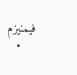فیمنیزم
    •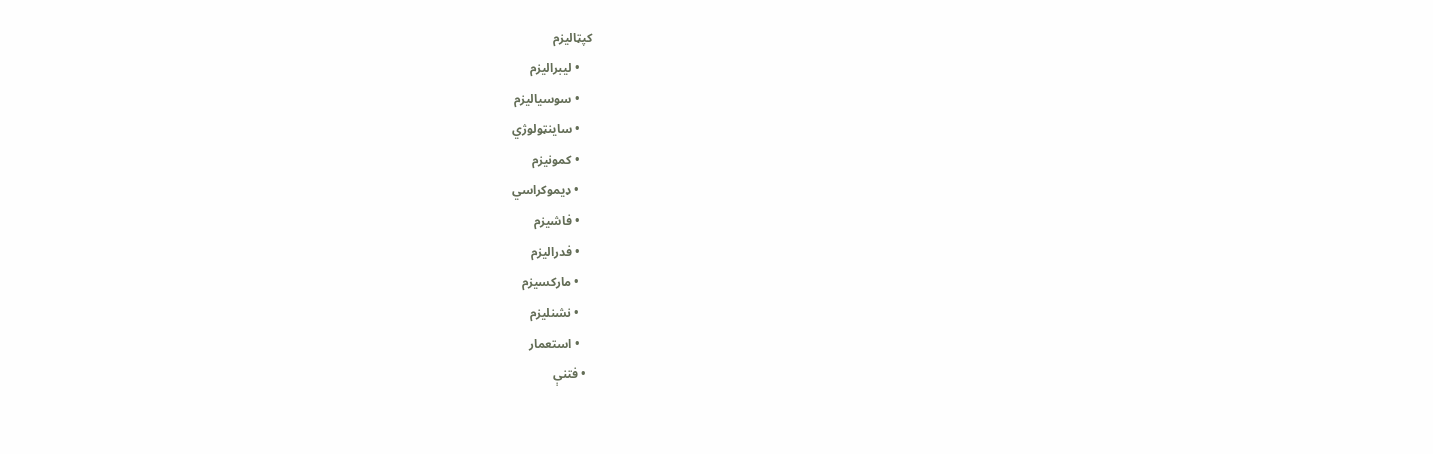کپټالیزم
    • لیبرالیزم
    • سوسیالیزم
    • ساینټولوژي
    • کمونیزم
    • ډیموکراسي
    • فاشیزم
    • فدرالیزم
    • مارکسیزم
    • نشنلیزم
    • استعمار
  • فتنې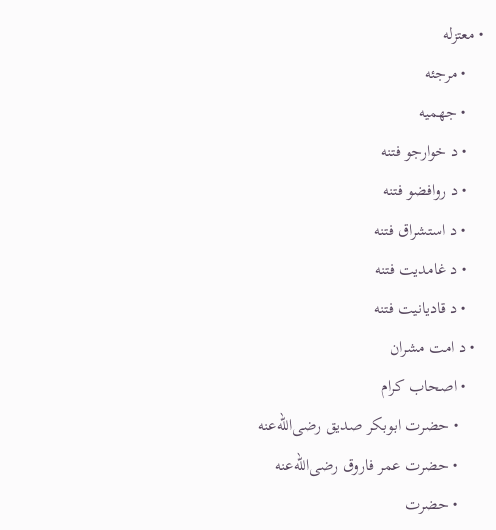• معتزله
    • مرجئه
    • جهمیه
    • د خوارجو فتنه
    • د روافضو فتنه
    • د استشراق فتنه
    • د غامدیت فتنه
    • د قادیانیت فتنه
  • د امت مشران
    • اصحاب کرام
      • حضرت ابوبکر صدیق رضی‌الله‌عنه
      • حضرت عمر فاروق رضی‌الله‌عنه
      • حضرت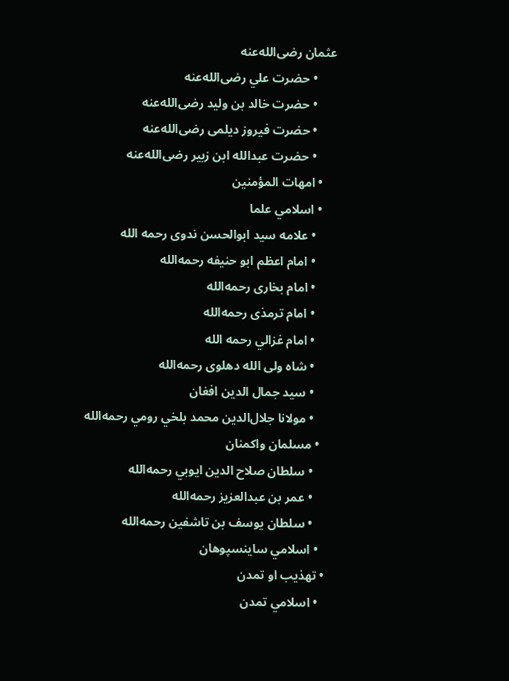عثمان رضی‌الله‌عنه
      • حضرت علي رضی‌الله‌عنه
      • حضرت خالد بن ولید رضی‌الله‌عنه
      • حضرت فیروز دیلمی رضی‌الله‌عنه
      • حضرت عبدالله ابن زبیر رضی‌الله‌عنه
    • امهات المؤمنین
    • اسلامي علما
      • علامه سید ابوالحسن ندوی رحمه الله
      • امام اعظم ابو حنیفه رحمه‌الله
      • امام بخاری رحمه‌الله
      • امام ترمذی رحمه‌الله
      • امام غزالي رحمه الله
      • شاه ولی الله دهلوی رحمه‌الله
      • سید جمال الدین افغان
      • مولانا جلال‌الدین محمد بلخي رومي رحمه‌الله
    • مسلمان واکمنان
      • سلطان صلاح الدین ایوبي رحمه‌الله
      • عمر بن عبدالعزیز رحمه‌الله
      • سلطان یوسف بن تاشفین رحمه‌الله
    • اسلامي ساینسپوهان
  • تهذیب او تمدن
    • اسلامي تمدن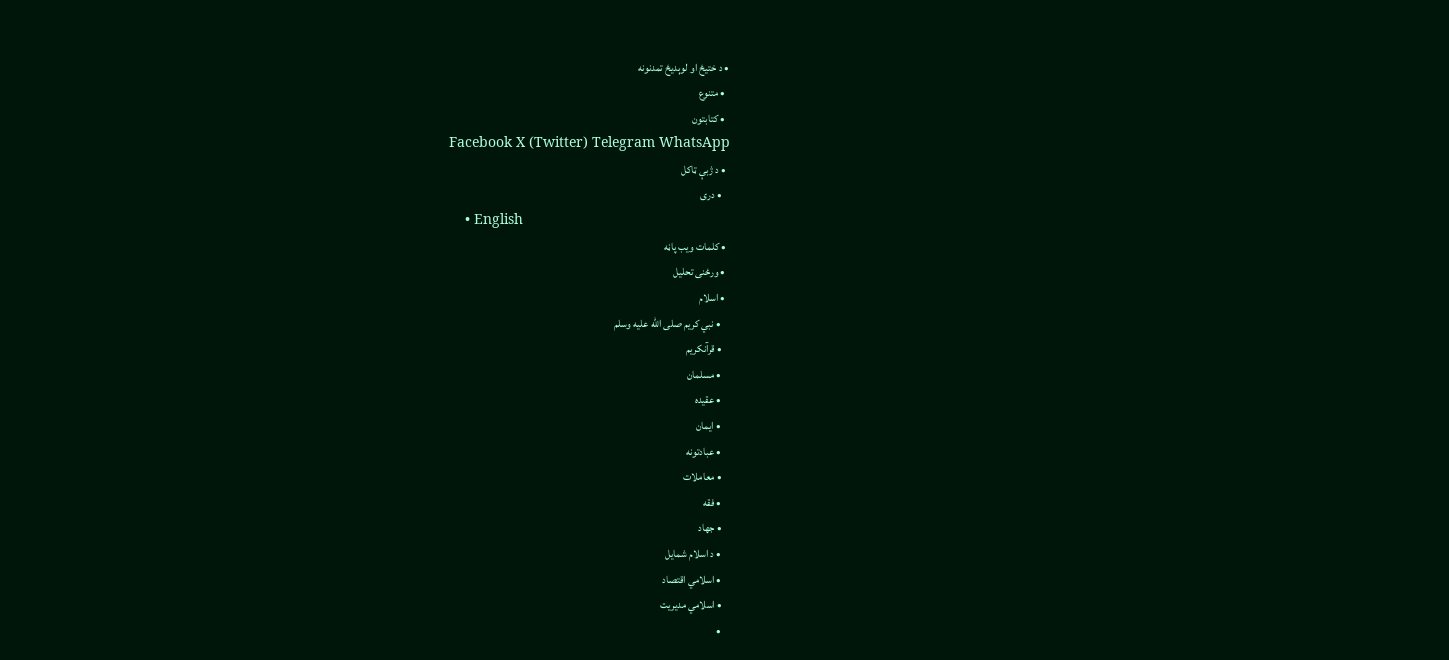• د ختیځ او لوېدیځ تمدنونه
  • متنوع
  • کتابتون
Facebook X (Twitter) Telegram WhatsApp
  • د ژبې ټاکل
    • دری
    • English
  • کلمات ويب پاڼه
  • ورځنی تحلیل
  • اسلام
    • نبي کریم صلى الله عليه وسلم
    • قرآنکریم
    • مسلمان
    • عقیده
    • ایمان
    • عبادتونه
    • معاملات
    • فقه
    • جهاد
    • د اسلام شمایل
    • اسلامي اقتصاد
    • اسلامي مدیریت
    •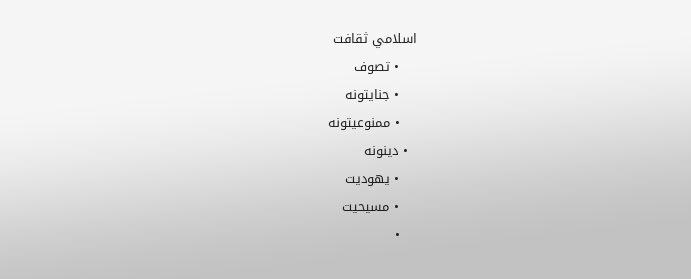اسلامي ثقافت
    • تصوف
    • جنایتونه
    • ممنوعیتونه
  • دینونه
    • یهودیت
    • مسیحیت
    •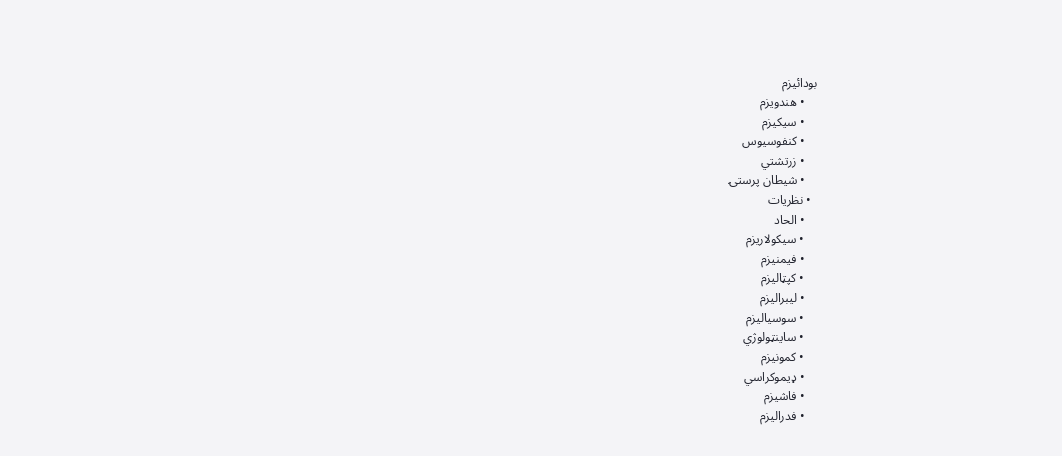بودائیزم
    • هندویزم
    • سیکیزم
    • کنفوسیوس
    • زرتشتي
    • شیطان پرستۍ
  • نظریات
    • الحاد
    • سیکولاریزم
    • فیمنیزم
    • کپټالیزم
    • لیبرالیزم
    • سوسیالیزم
    • ساینټولوژي
    • کمونیزم
    • ډیموکراسي
    • فاشیزم
    • فدرالیزم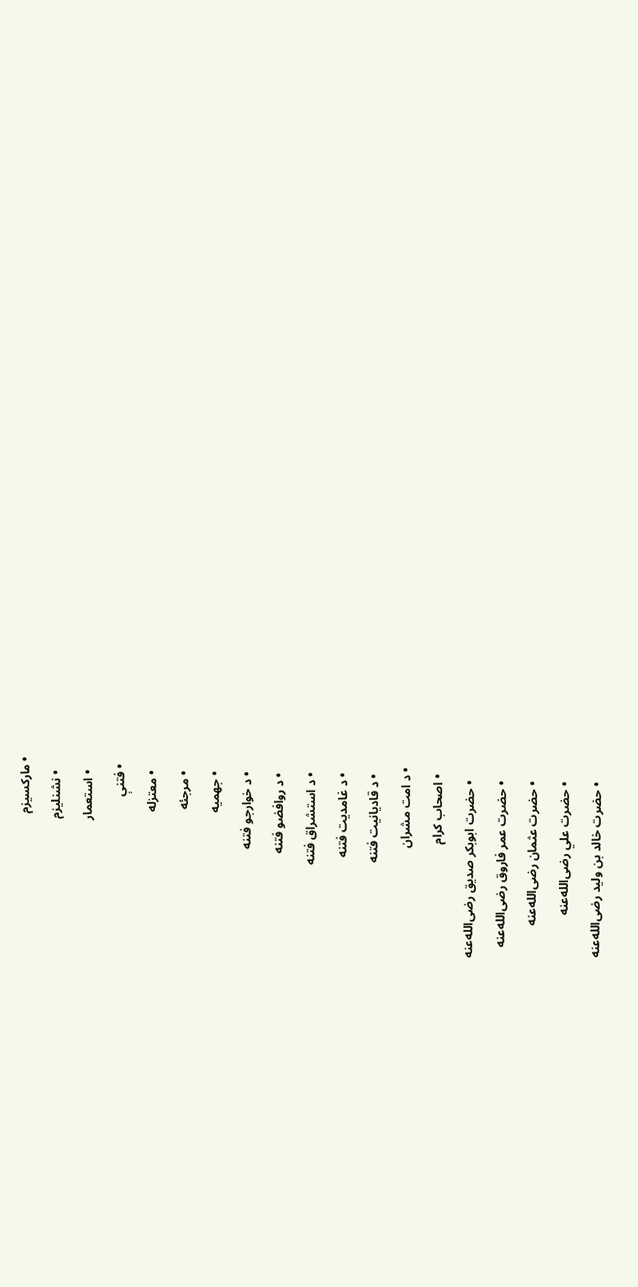• مارکسیزم
    • نشنلیزم
    • استعمار
  • فتنې
    • معتزله
    • مرجئه
    • جهمیه
    • د خوارجو فتنه
    • د روافضو فتنه
    • د استشراق فتنه
    • د غامدیت فتنه
    • د قادیانیت فتنه
  • د امت مشران
    • اصحاب کرام
      • حضرت ابوبکر صدیق رضی‌الله‌عنه
      • حضرت عمر فاروق رضی‌الله‌عنه
      • حضرت عثمان رضی‌الله‌عنه
      • حضرت علي رضی‌الله‌عنه
      • حضرت خالد بن ولید رضی‌الله‌عنه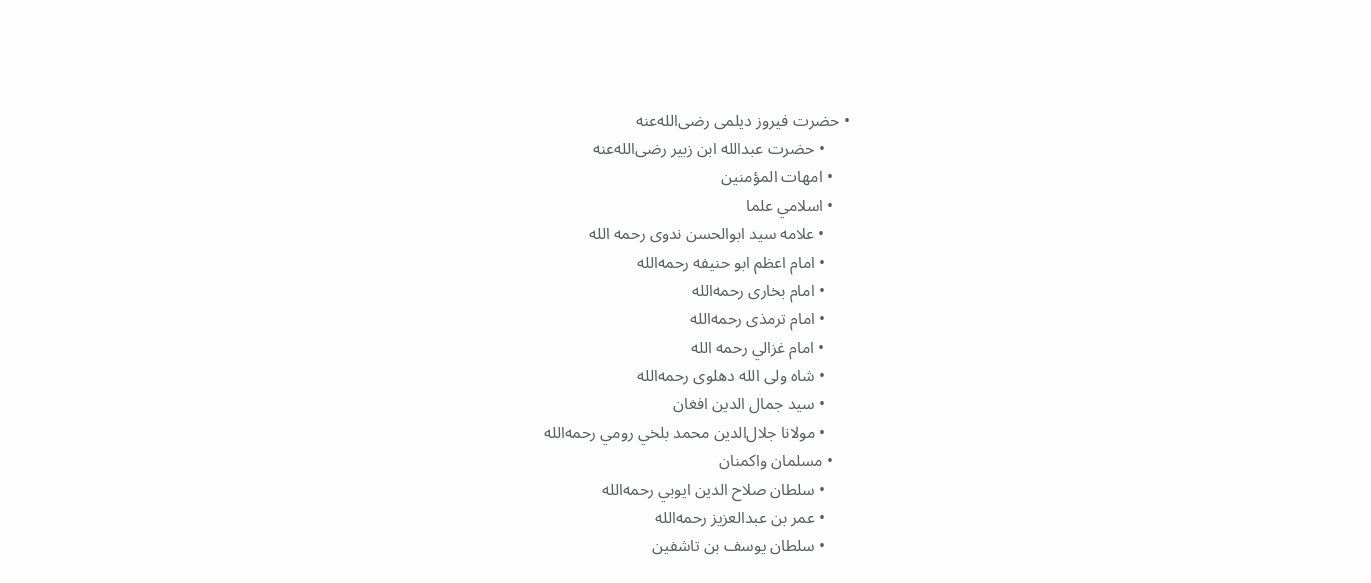• حضرت فیروز دیلمی رضی‌الله‌عنه
      • حضرت عبدالله ابن زبیر رضی‌الله‌عنه
    • امهات المؤمنین
    • اسلامي علما
      • علامه سید ابوالحسن ندوی رحمه الله
      • امام اعظم ابو حنیفه رحمه‌الله
      • امام بخاری رحمه‌الله
      • امام ترمذی رحمه‌الله
      • امام غزالي رحمه الله
      • شاه ولی الله دهلوی رحمه‌الله
      • سید جمال الدین افغان
      • مولانا جلال‌الدین محمد بلخي رومي رحمه‌الله
    • مسلمان واکمنان
      • سلطان صلاح الدین ایوبي رحمه‌الله
      • عمر بن عبدالعزیز رحمه‌الله
      • سلطان یوسف بن تاشفین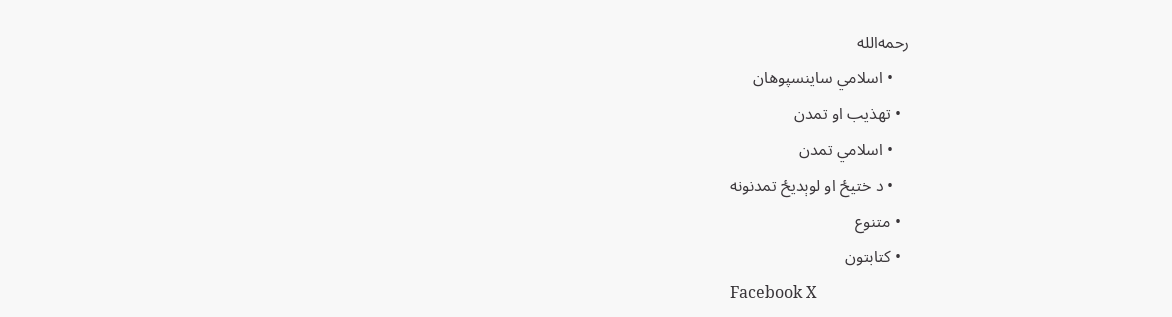رحمه‌الله
    • اسلامي ساینسپوهان
  • تهذیب او تمدن
    • اسلامي تمدن
    • د ختیځ او لوېدیځ تمدنونه
  • متنوع
  • کتابتون
Facebook X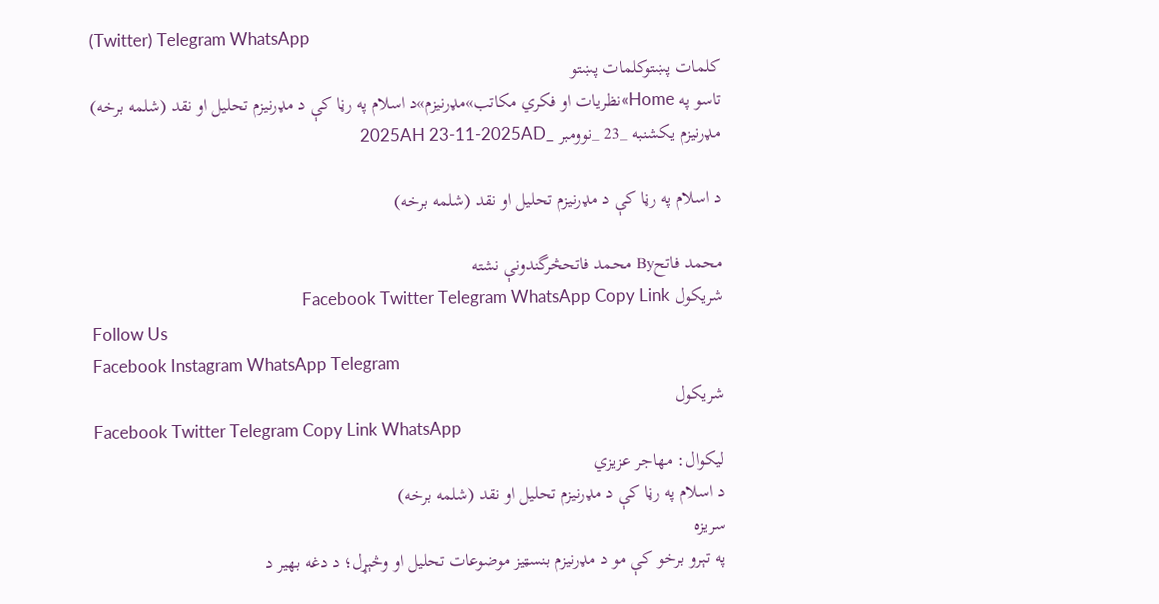(Twitter) Telegram WhatsApp
کلمات پښتوکلمات پښتو
تاسو په Home»نظریات او فکري مکاتب»مډرنیزم»د اسلام په رڼا کې د مډرنیزم تحلیل او نقد (شلمه برخه)
مډرنیزم یکشنبه _23 _نوومبر _2025AH 23-11-2025AD

د اسلام په رڼا کې د مډرنیزم تحلیل او نقد (شلمه برخه)

محمد فاتحBy محمد فاتحڅرگندونې نشته
شریکول Facebook Twitter Telegram WhatsApp Copy Link
Follow Us
Facebook Instagram WhatsApp Telegram
شریکول
Facebook Twitter Telegram Copy Link WhatsApp
لیکوال: مهاجر عزیزي
د اسلام په رڼا کې د مډرنیزم تحلیل او نقد (شلمه برخه)
سریزه
په تېرو برخو کې مو د مډرنیزم بنسټیز موضوعات تحلیل او وڅېړل؛ د دغه بهیر د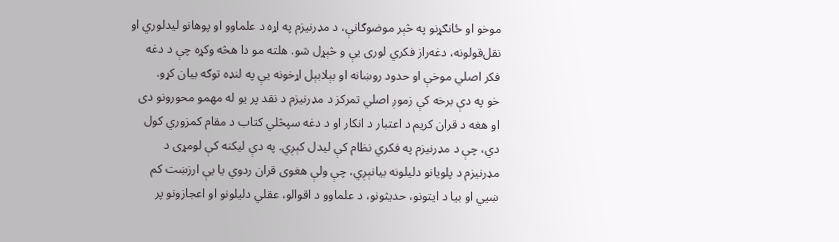موخو او ځانګړنو په څېر موضوګانې، د مډرنیزم په اړه د علماوو او پوهانو لیدلوري او نقل‌قولونه، دغه‌راز فکري لوری یې و څېړل شو. هلته مو دا هڅه وکړه چې د دغه فکر اصلي موخې او حدود روښانه او بېلابېل اړخونه یې په لنډه توګه بیان کړو.
خو په دې برخه کې زموږ اصلي تمرکز د مډرنیزم د نقد پر یو له مهمو محورونو دی او هغه د قران کریم د اعتبار د انکار او د دغه سپڅلي کتاب د مقام کمزوري کول دي، چې د مډرنیزم په فکري نظام کې لیدل کېږي. په دې لیکنه کې لومړی د مډرنیزم د پلویانو دلیلونه بیانېږي، چې ولې هغوی قران ردوي یا یې ارزښت کم ښيي او بیا د ایتونو، حدیثونو، د علماوو د اقوالو، عقلي دلیلونو او اعجازونو پر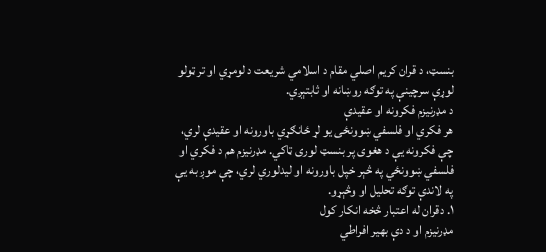بنسټ، د قران کریم اصلي مقام د اسلامي شریعت د لومړي او تر ټولو لوړې سرچینې په توګه روښانه او ثابتېږي.
د مډرنیزم فکرونه او عقیدې
هر فکري او فلسفي ښوونځی یو لړ ځانګړي باورونه او عقیدې لري، چې فکرونه یې د هغوی پر بنسټ لوری ټاکي. مډرنیزم هم د فکري او فلسفي ښوونځي په څېر خپل باورونه او لیدلوري لري، چې موږ به يې  په لاندې توګه تحلیل او وڅېړو.
۱. دقران له اعتبار څخه انکار کول
مډرنیزم او د دې بهیر افراطي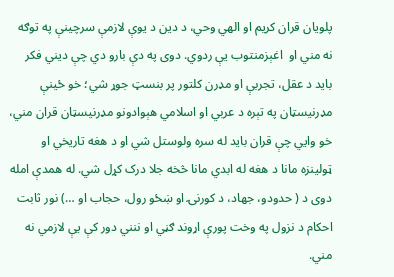پلویان قران کریم او الهي وحي، د دین د یوې لازمې سرچینې په توګه نه مني او  اغېزمنتوب یې ردوي. دوی په دې بارو دي چې دیني فکر باید د عقل، تجربې او مډرن کلتور پر بنسټ جوړ شي؛ خو ځینې مډرنیسټان په تېره د عربي او اسلامي هېوادونو مډرنیسټان قران مني، خو وايي چې قران باید له سره ولوستل شي او د هغه تاریخي او ټولینزه مانا د هغه له ابدي مانا څخه جلا درک کړل شي. له همدې امله دوی د ( حدودو، جهاد، د کورنۍ او ښځو رول، حجاب او …) نور ثابت احکام د نزول په وخت پورې اړوند ګڼي او ننني دور کې یې لازمي نه مني.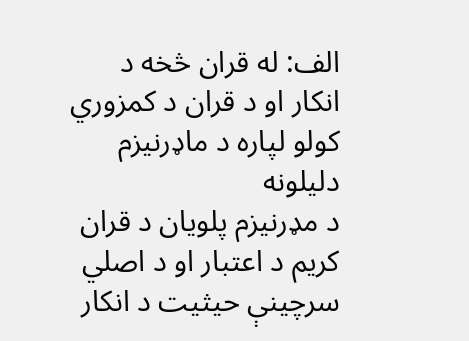الف: له قران څخه د انکار او د قران د کمزوري کولو لپاره د ماډرنیزم دلیلونه
د مډرنیزم پلویان د قران کریم د اعتبار او د اصلي سرچینې حیثیت د انکار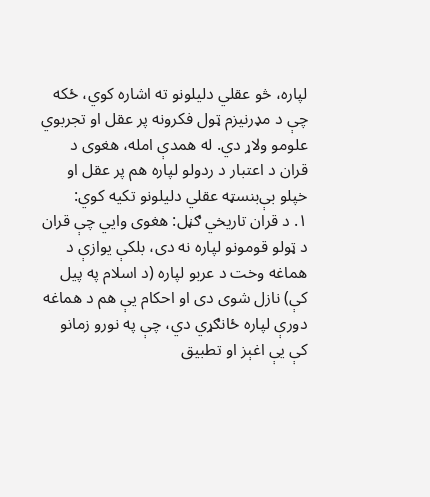لپاره، څو عقلي دلیلونو ته اشاره کوي، ځکه چې د مډرنیزم ټول فکرونه پر عقل او تجربوي علومو ولاړ دي. له همدې امله، هغوی د قران د اعتبار د ردولو لپاره هم پر عقل او خپلو بې‌بنسټه عقلي دلیلونو تکیه کوي:
۱. د قران تاریخي ګڼل: هغوی وایي چې قران د ټولو قومونو لپاره نه دی، بلکې یوازې د هماغه وخت د عربو لپاره (د اسلام په پیل کې) نازل شوی دی او احکام یې هم د هماغه دورې لپاره ځانګړي دي، چې په نورو زمانو کې یې اغېز او تطبیق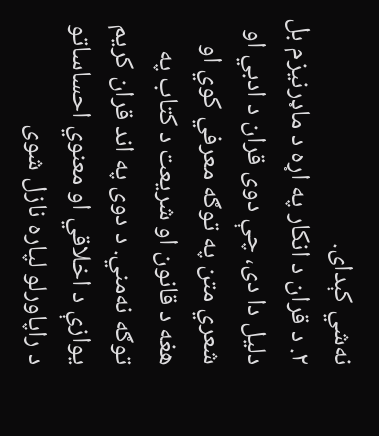نه‌شي کېدای.
۲. د قران د انکار په اړه د ماډرنیزم بل دلیل دا دی، چې دوی قران د ادبي او شعري متن په توګه معرفي کوي او هغه د قانون او شریعت د کتاب په توګه نه‌مني. د دوی په اند قران کریم یوازې د اخلاقي او معنوي احساساتو د راپاورلو لپاره نازل شوی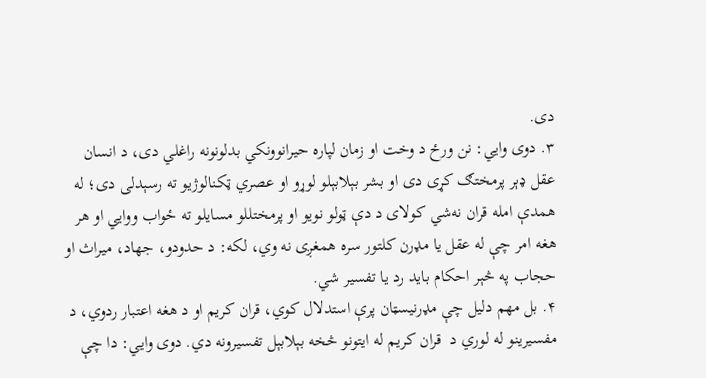دی.
۳. دوی وايي: نن ورځ د وخت او زمان لپاره حیرانوونکي بدلونونه راغلي دی، د انسان عقل ډېر پرمختګ کړی دی او بشر بېلابېلو لوړو او عصري ټکنالوژیو ته رسېدلی دی؛ له همدې امله قران نه‌شي کولای د دې ټولو نویو او پرمختللو مسایلو ته ځواب ووايي او هر هغه امر چې له عقل یا مډرن کلتور سره همغږی نه وي، لکه: د حدودو، جهاد، میراث او حجاب په څېر احکام باید رد یا تفسیر شي.
۴. بل مهم دلیل چې مډرنیسټان پرې استدلال کوي، قران کریم او د هغه اعتبار ردوي، د مفسیرینو له لوري د  قران کریم له ایتونو څخه بېلابېل تفسیرونه دي. دوی وايي: دا چې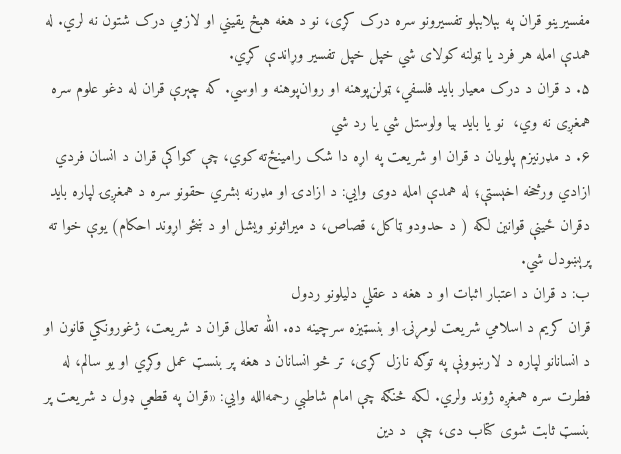مفسیرینو قران په بېلابېلو تفسیرونو سره درک کړی، نو د هغه هېڅ یقیني او لازمي درک شتون نه لري. له همدې امله هر فرد یا ټولنه کولای شي خپل خپل تفسیر وړاندې کړي.
۵. د قران د درک معیار باید فلسفي، ټولن‌پوهنه او روان‌پوهنه و اوسي. که چېرې قران له دغو علوم سره همغږی نه وي،  نو یا باید بیا ولوستل شي یا رد شي
۶. د مډرنیزم پلویان د قران او شریعت په اړه دا شک رامینځ‌ته کوي، چې ګواکې قران د انسان فردي ازادي ورڅخه اخېستې؛ له همدې امله دوی وايي: د ازادۍ او مډرنه بشري حقونو سره د همغږۍ لپاره باید دقران ځينې قوانین لکه ( د حدودو ټاکل، قصاص، د میراثونو ویشل او د ښځو اړوند احکام) یوې خوا ته پرېښودل شي.
ب: د قران د اعتبار اثبات او د هغه د عقلي دلیلونو ردول
قران کریم د اسلامي شریعت لومړنۍ او بنسټيزه سرچینه ده. الله تعالی قران د شریعت، ژغورونکي قانون او د انسانانو لپاره د لارښوونې په توګه نازل کړی، تر څو انسانان د هغه پر بنسټ عمل وکړي او یو سالم، له فطرت سره همغږه ژوند ولري. لکه څنګه چې امام شاطبي رحمه‌الله وايي: «قران په قطعي ډول د شریعت پر بنسټ ثابت شوی کتاب دی، چې  د دین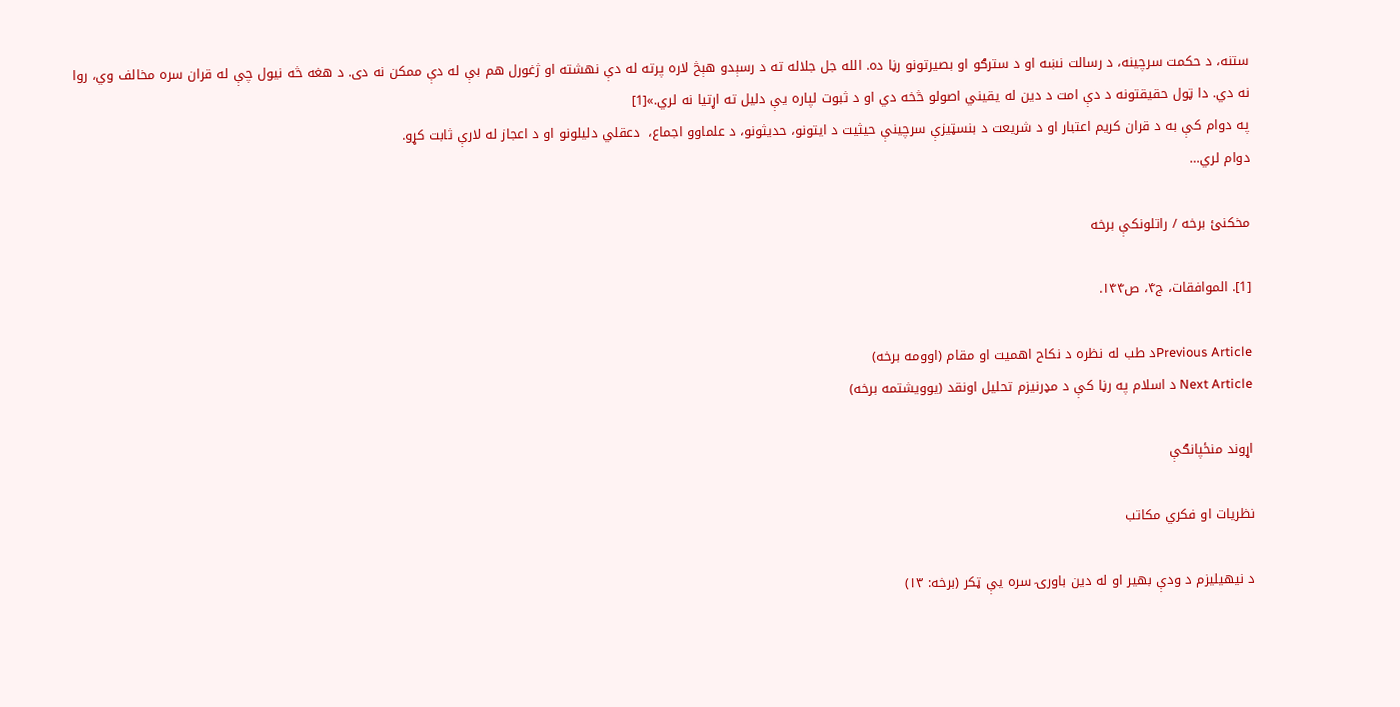ستنه، د حکمت سرچینه، د رسالت نښه او د سترګو او بصیرتونو رڼا ده. الله جل جلاله ته د رسېدو هېڅ لاره پرته له دې نهشته او ژغورل هم بې له دې ممکن نه دی. د هغه څه نیول چې له قران سره مخالف وي، روا نه دي. دا ټول حقیقتونه د دې امت د دین له یقیني اصولو څخه دي او د ثبوت لپاره یې دلیل ته اړتیا نه لري.»[1]
په دوام کې به د قران کریم اعتبار او د شریعت د بنسټيزې سرچینې حیثیت د ایتونو، حدیثونو، د علماوو اجماع،  دعقلي دلیلونو او د اعجاز له لارې ثابت کړو.
دوام لري…

مخکنئ برخه / راتلونکې برخه

[1]. الموافقات، ج۴، ص۱۴۴.

Previous Articleد طب له نظره د نکاح اهمیت او مقام (اوومه برخه)
Next Article د اسلام په رڼا کې د مډرنیزم تحلیل اونقد (یوویشتمه برخه)

اړوند منځپانګې

نظریات او فکري مکاتب

د نیهیلیزم د ودې بهیر او له دین باورۍ سره یې ټکر (برخه: ۱۳)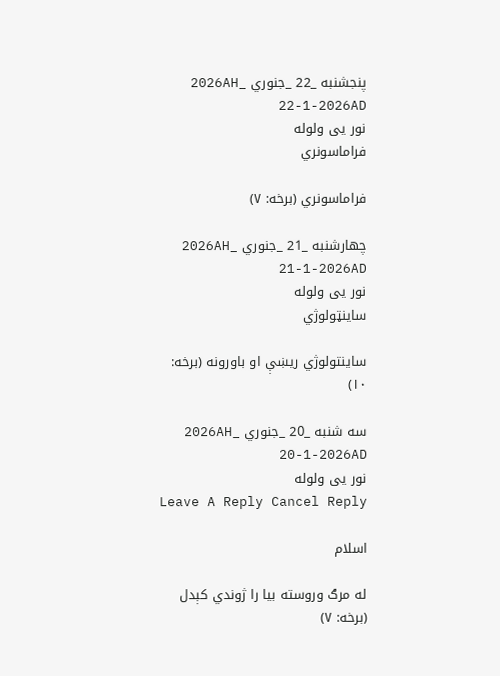پنجشنبه _22 _جنوري _2026AH 22-1-2026AD
نور یی ولوله
فراماسونري

فراماسونري (برخه: ۷)

چهارشنبه _21 _جنوري _2026AH 21-1-2026AD
نور یی ولوله
ساینټولوژي

ساينتولوژي ريښې او باورونه (برخه: ۱۰)

سه شنبه _20 _جنوري _2026AH 20-1-2026AD
نور یی ولوله
Leave A Reply Cancel Reply

اسلام

له مرګ وروسته بیا را ژوندي کېدل (برخه: ۷)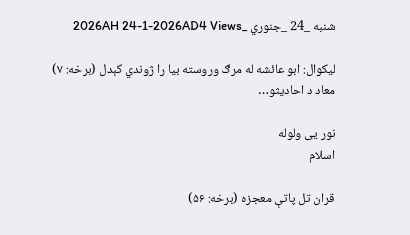شنبه _24 _جنوري _2026AH 24-1-2026AD4 Views

لیکوال: ابو عائشه له مرګ وروسته بیا را ژوندي کېدل (برخه: ۷) معاد د احادیثو…

نور یی ولوله
اسلام

قران تل ‌پاتې معجزه (برخه: ۵۶)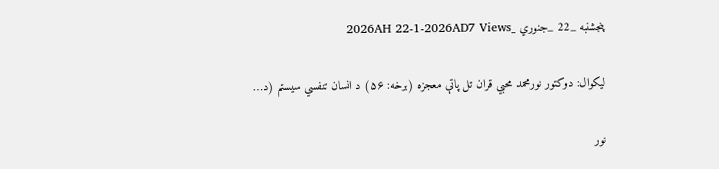پنجشنبه _22 _جنوري _2026AH 22-1-2026AD7 Views

لیکوال: دوکتور نورمحمد محبي قران تل ‌پاتې معجزه (برخه: ۵۶) د انسان تنفسي سيستم (د…

نور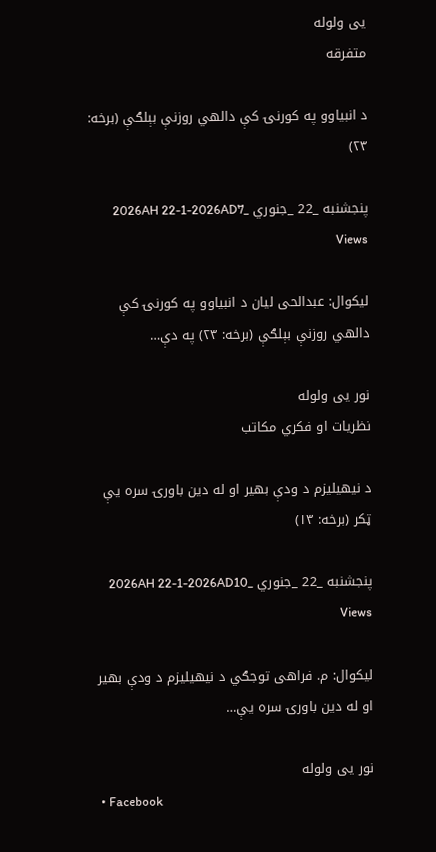یی ولوله
متفرقه

د انبیاوو په کورنۍ کې دالهي روزنې بېلګې (برخه: ۲۳)

پنجشنبه _22 _جنوري _2026AH 22-1-2026AD7 Views

لیکوال: عبدالحی لیان د انبیاوو په کورنۍ کې دالهي روزنې بېلګې (برخه: ۲۳) په دې…

نور یی ولوله
نظریات او فکري مکاتب

د نیهیلیزم د ودې بهیر او له دین باورۍ سره یې ټکر (برخه: ۱۳)

پنجشنبه _22 _جنوري _2026AH 22-1-2026AD10 Views

لیکوال: م. فراهی توجګي د نیهیلیزم د ودې بهیر او له دین باورۍ سره یې…

نور یی ولوله
  • Facebook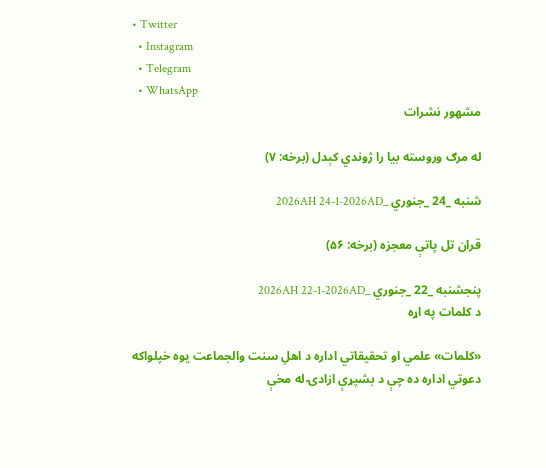• Twitter
  • Instagram
  • Telegram
  • WhatsApp
مشهور نشرات

له مرګ وروسته بیا را ژوندي کېدل (برخه: ۷)

شنبه _24 _جنوري _2026AH 24-1-2026AD

قران تل ‌پاتې معجزه (برخه: ۵۶)

پنجشنبه _22 _جنوري _2026AH 22-1-2026AD
د کلمات په اړه

«کلمات» علمي او تحقیقاتي اداره د اهلِ سنت والجماعت یوه خپلواکه دعوتي اداره ده چې د بشپړې ازادۍ له مخې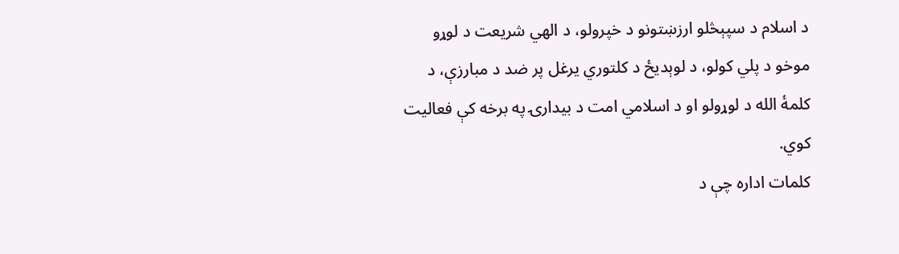د اسلام د سپېڅلو ارزښتونو د خپرولو، د الهي شریعت د لوړو موخو د پلي کولو، د لوېدیځ د کلتوري یرغل پر ضد د مبارزې، د کلمۀ الله د لوړولو او د اسلامي امت د بیدارۍ په برخه کې فعالیت کوي.
کلمات اداره چې د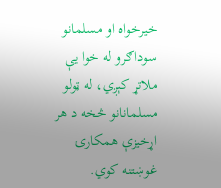خیرخواه او مسلمانو سوداګرو له خوا یې ملاتړ کېږي، له ټولو مسلمانانو څخه د هر اړخیزې همکارۍ غوښتنه کوي.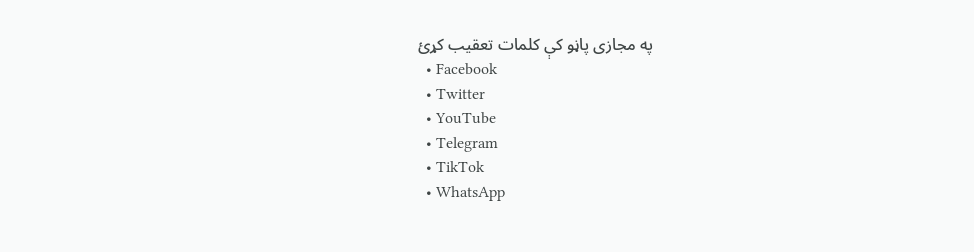په مجازی پاڼو کې کلمات تعقیب کړئ
  • Facebook
  • Twitter
  • YouTube
  • Telegram
  • TikTok
  • WhatsApp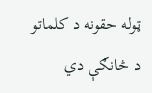ټوله حقونه د کلماتو د څانګې دي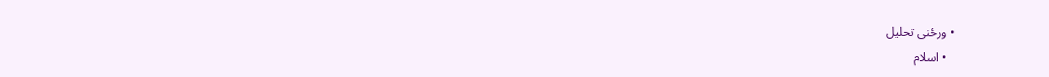• ورځنی تحلیل
  • اسلام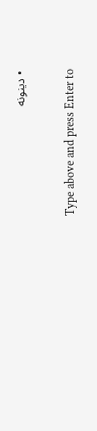• دینونه

Type above and press Enter to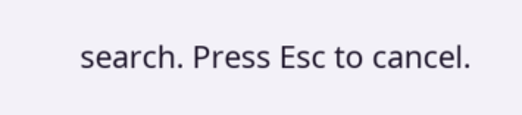search. Press Esc to cancel.